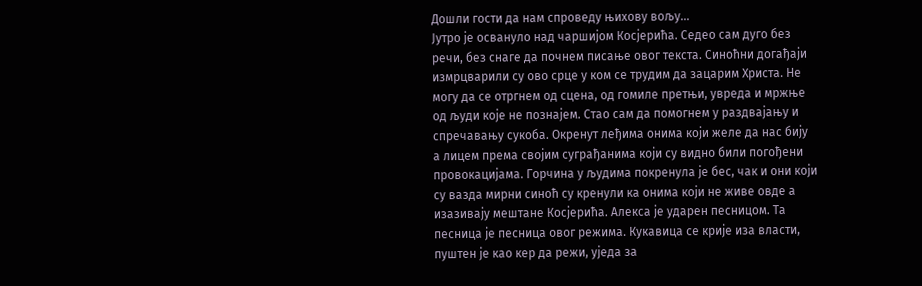Дошли гости да нам спроведу њихову вољу...
Јутро је освануло над чаршијом Косјерића. Седео сам дуго без речи, без снаге да почнем писање овог текста. Синоћни догађаји измрцварили су ово срце у ком се трудим да зацарим Христа. Не могу да се отргнем од сцена, од гомиле претњи, увреда и мржње од људи које не познајем. Стао сам да помогнем у раздвајању и спречавању сукоба. Окренут леђима онима који желе да нас бију а лицем према својим суграђанима који су видно били погођени провокацијама. Горчина у људима покренула је бес, чак и они који су вазда мирни синоћ су кренули ка онима који не живе овде а изазивају мештане Косјерића. Алекса је ударен песницом. Та песница је песница овог режима. Кукавица се крије иза власти, пуштен је као кер да режи, уједа за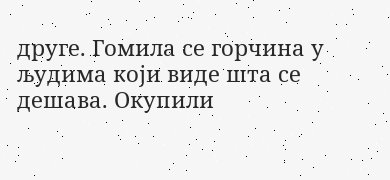друге. Гомила се горчина у људима који виде шта се дешава. Окупили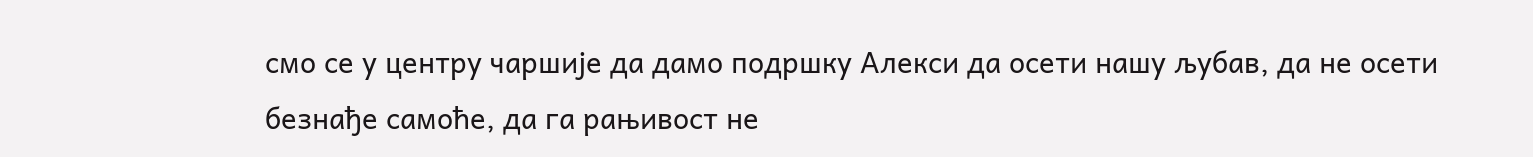смо се у центру чаршије да дамо подршку Алекси да осети нашу љубав, да не осети безнађе самоће, да га рањивост не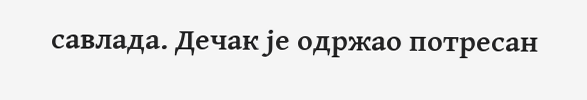савлада. Дечак је одржао потресан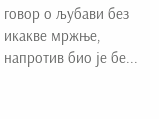говор о љубави без икакве мржње, напротив био је бе...